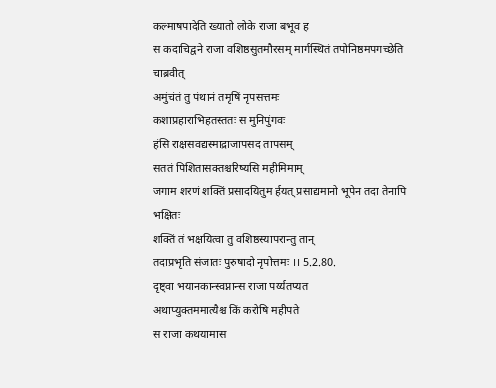कल्माषपादेति ख्यातो लोके राजा बभूव ह
स कदाचिद्वने राजा वशिष्ठसुतमौरसम् मार्गस्थितं तपोनिष्ठमपगच्छेति चाब्रवीत्
अमुंचंतं तु पंथानं तमृषिं नृपसत्तमः
कशाप्रहाराभिहतस्ततः स मुनिपुंगवः
हंसि राक्षसवद्यस्माद्राजापसद तापसम्
सततं पिशितासक्तश्चरिष्यसि महीमिमाम्
जगाम शरणं शक्तिं प्रसादयितुम र्हयत् प्रसाद्यमानो भूपेन तदा तेनापि भक्षितः
शक्तिं तं भक्षयित्वा तु वशिष्ठस्यापरान्तु तान्
तदाप्रभृति संजातः पुरुषादो नृपोत्तमः ।। 5.2.80.
दृष्ट्वा भयानकान्स्वप्नान्स राजा पर्य्यतप्यत
अथाप्युक्तममात्यैश्च किं करोषि महीपते
स राजा कथयामास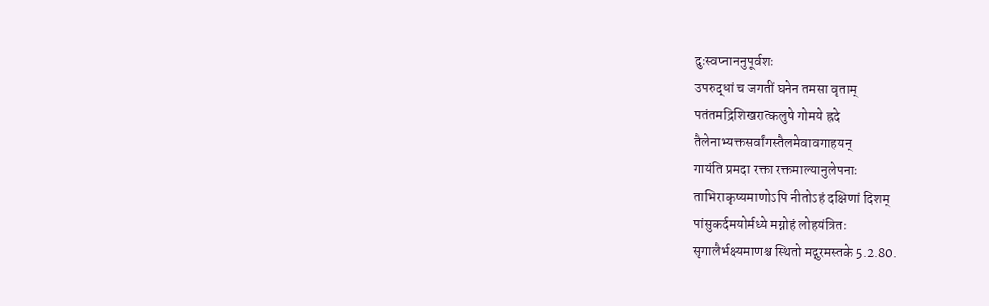दुःस्वप्नाननुपूर्वशः
उपरुद्धां च जगतीं घनेन तमसा वृताम्
पतंतमद्रिशिखरात्कलुषे गोमये ह्रदे
तैलेनाभ्यक्तसर्वांगस्तैलमेवावगाहयन्
गायंति प्रमदा रक्ता रक्तमाल्यानुलेपनाः
ताभिराकृष्यमाणोऽपि नीतोऽहं दक्षिणां दिशम्
पांसुकर्दमयोर्मध्ये मग्नोहं लोहयंत्रितः
सृगालैर्भक्ष्यमाणश्च स्थितो मद्गुरमस्तके 5.2.80.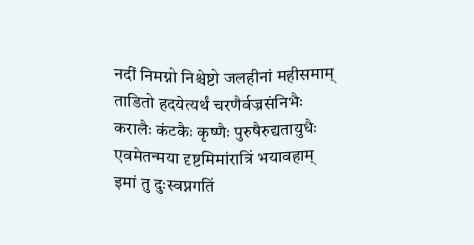नदीं निमग्नो निश्चेष्टो जलहीनां महीसमाम्
ताडितो हदयेत्यर्थं चरणैर्वज्रसंनिभैः
करालैः कंटकैः कृष्णैः पुरुषैरुद्यतायुधैः
एवमेतन्मया दृष्टमिमांरात्रिं भयावहाम्
इमां तु दुःस्वप्नगतिं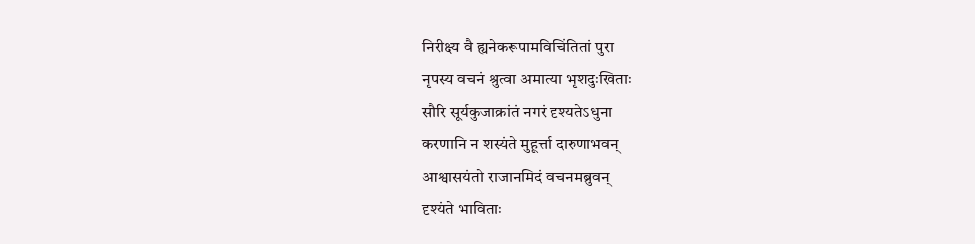निरीक्ष्य वै ह्यनेकरूपामविचिंतितां पुरा
नृपस्य वचनं श्रुत्वा अमात्या भृशदुःखिताः
सौरि सूर्यकुजाक्रांतं नगरं दृश्यतेऽधुना
करणानि न शस्यंते मुहूर्त्ता दारुणाभवन्
आश्वासयंतो राजानमिदं वचनमब्रुवन्
दृश्यंते भाविताः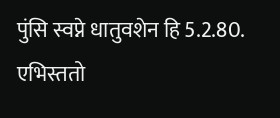पुंसि स्वप्ने धातुवशेन हि 5.2.80.
एभिस्ततो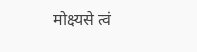मोक्ष्यसे त्वं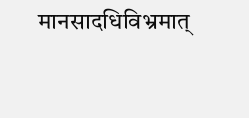मानसादधिविभ्रमात्